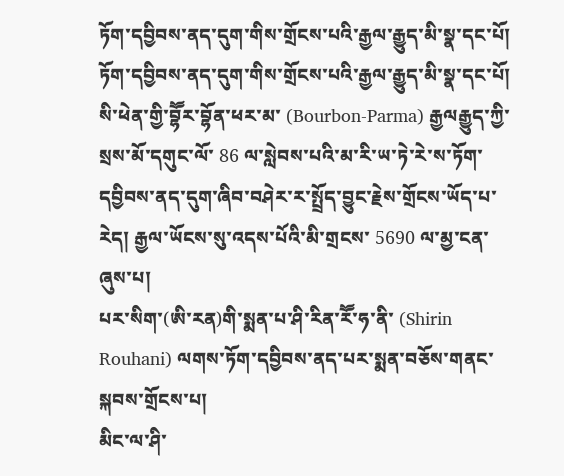ཏོག་དབྱིབས་ནད་དུག་གིས་གྲོངས་པའི་རྒྱལ་རྒྱུད་མི་སྣ་དང་པོ།
ཏོག་དབྱིབས་ནད་དུག་གིས་གྲོངས་པའི་རྒྱལ་རྒྱུད་མི་སྣ་དང་པོ། སི་ཕེན་གྱི་བྷཽར་བྷོན་ཕར་མ་ (Bourbon-Parma) རྒྱལརྒྱུད་ཀྱི་སྲས་མོ་དགུང་ལོ་ 86 ལ་སླེབས་པའི་མ་རི་ཡ་ཏེ་རེ་ས་ཏོག་དབྱིབས་ནད་དུག་ཞིབ་བཤེར་ར་སྤྲོད་བྱུང་རྗེས་གྲོངས་ཡོད་པ་རེད། རྒྱལ་ཡོངས་སུ་འདས་པོའི་མི་གྲངས་ 5690 ལ་མྱ་ངན་ཞུས་པ།
པར་སིག་(ཨི་རན)གི་སྨན་པ་ཤི་རིན་རཽ་ཧ་ནི་ (Shirin Rouhani) ལགས་ཏོག་དབྱིབས་ནད་པར་སྨན་བཅོས་གནང་སྐབས་གྲོངས་པ།
མིང་ལ་ཤི་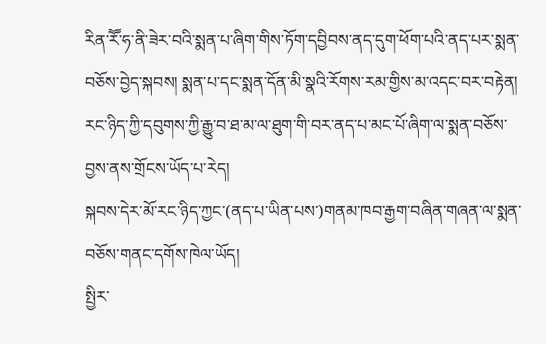རིན་རཽ་ཧ་ནི་ཟེར་བའི་སྨན་པ་ཞིག་གིས་ཏོག་དབྱིབས་ནད་དུག་ཕོག་པའི་ནད་པར་སྨན་བཅོས་བྱེད་སྐབས། སྨན་པ་དང་སྨན་དོན་མི་སྣའི་རོགས་རམ་གྱིས་མ་འདང་བར་བརྟེན། རང་ཉིད་ཀྱི་དབུགས་ཀྱི་རྒྱུ་བ་ཐ་མ་ལ་ཐུག་གི་བར་ནད་པ་མང་པོ་ཞིག་ལ་སྨན་བཅོས་བྱས་ནས་གྲོངས་ཡོད་པ་རེད།
སྐབས་དེར་མོ་རང་ཉིད་ཀྱང་(ནད་པ་ཡིན་པས་)གནམ་ཁབ་རྒྱག་བཞིན་གཞན་ལ་སྨན་བཅོས་གནང་དགོས་ཁེལ་ཡོད།
སྤྱིར་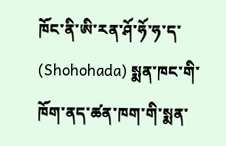ཁོང་ནི་ཨི་རན་ཤོ་ཧོ་ཧ་ད་ (Shohohada) སྨན་ཁང་གི་ཁོག་ནད་ཚན་ཁག་གི་སྨན་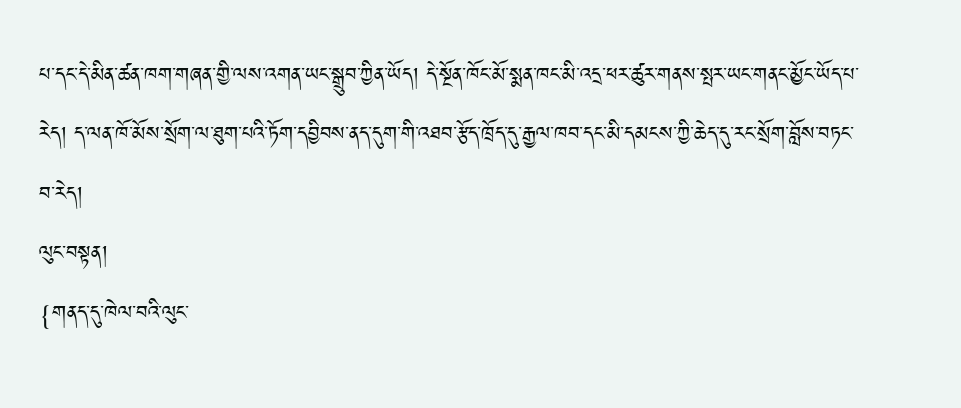པ་དང་དེ་མིན་ཚན་ཁག་གཞན་གྱི་ལས་འགན་ཡང་སྒྲུབ་ཀྱིན་ཡོད། དེ་སྔོན་ཁོང་མོ་སྨན་ཁང་མི་འདྲ་ཕར་ཚུར་གནས་སྤར་ཡང་གནང་མྱོང་ཡོད་པ་རེད། ད་ལན་ཁོ་མོས་སྲོག་ལ་ཐུག་པའི་ཏོག་དབྱིབས་ནད་དུག་གི་འཐབ་རྩོད་ཁྲོད་དུ་རྒྱལ་ཁབ་དང་མི་དམངས་ཀྱི་ཆེད་དུ་རང་སྲོག་བློས་བཏང་བ་རེད།
ལུང་བསྟན།
{གནད་དུ་ཁེལ་བའི་ལུང་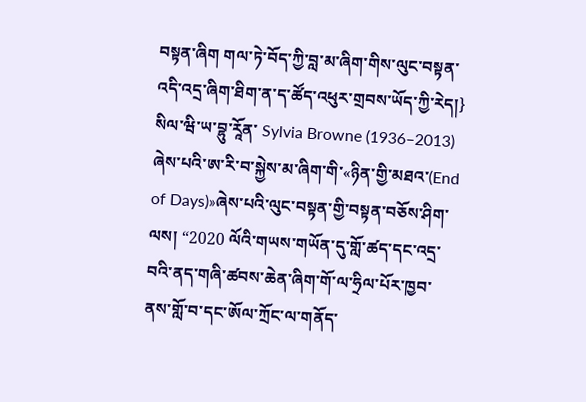བསྟན་ཞིག གལ་ཏེ་བོད་ཀྱི་བླ་མ་ཞིག་གིས་ལུང་བསྟན་འདི་འདྲ་ཞིག་ཐིག་ན་ད་ཚོད་འཕུར་གྲབས་ཡོད་ཀྱི་རེད།}
སིལ་ཝི་ཡ་བྷུ་རཱོན་ Sylvia Browne (1936–2013) ཞེས་པའི་ཨ་རི་བ་སྐྱེས་མ་ཞིག་གི་«ཉིན་གྱི་མཐའ་(End of Days)»ཞེས་པའི་ལུང་བསྟན་གྱི་བསྟན་བཅོས་ཤིག་ལས། “2020 ལོའི་གཡས་གཡོན་དུ་གློ་ཚད་དང་འདྲ་བའི་ནད་གཞི་ཚབས་ཆེན་ཞིག་གོ་ལ་ཧྲིལ་པོར་ཁྱབ་ནས་གློ་བ་དང་ཨོལ་ཀྲོང་ལ་གནོད་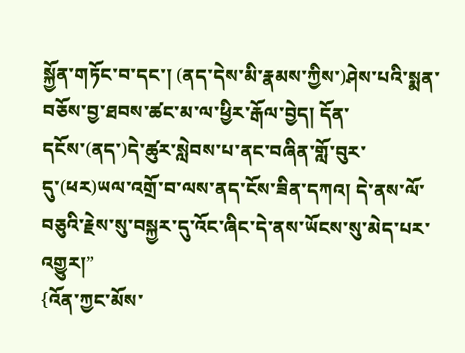སྐྱོན་གཏོང་བ་དང་། (ནད་དེས་མི་རྣམས་ཀྱིས་)ཤེས་པའི་སྨན་བཅོས་བྱ་ཐབས་ཚང་མ་ལ་ཕྱིར་རྒོལ་བྱེད། དོན་དངོས་(ནད་)དེ་ཚུར་སླེབས་པ་ནང་བཞིན་གློ་བུར་དུ་(ཕར)ཡལ་འགྲོ་བ་ལས་ནད་ངོས་ཟིན་དཀའ། དེ་ནས་ལོ་བཅུའི་རྗེས་སུ་བསྐྱར་དུ་འོང་ཞིང་དེ་ནས་ཡོངས་སུ་མེད་པར་འགྱུར།”
{འོན་ཀྱང་མོས་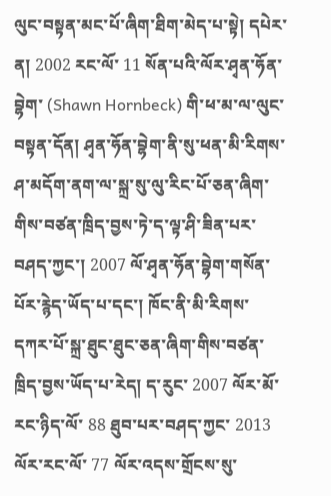ལུང་བསྟན་མང་པོ་ཞིག་ཐིག་མེད་པ་སྟེ། དཔེར་ན། 2002 རང་ལོ་ 11 སོན་པའི་ལོར་ཤྭན་ཧོན་བྷེག་ (Shawn Hornbeck) གི་ཕ་མ་ལ་ལུང་བསྟན་དོན། ཤྭན་ཧོན་བྷེག་ནི་སུ་ཕན་མི་རིགས་ཤ་མདོག་ནག་ལ་སྐྲ་སུ་ལུ་རིང་པོ་ཅན་ཞིག་གིས་བཙན་ཁྲིད་བྱས་ཏེ་ད་ལྟ་ཤི་ཟིན་པར་བཤད་ཀྱང་། 2007 ལོ་ཤྭན་ཧོན་བྷེག་གསོན་པོར་རྙེད་ཡོད་པ་དང་། ཁོང་ནི་མི་རིགས་དཀར་པོ་སྐྲ་ཐུང་ཐུང་ཅན་ཞིག་གིས་བཙན་ཁྲིད་བྱས་ཡོད་པ་རེད། ད་རུང་ 2007 ལོར་མོ་རང་ཉིད་ལོ་ 88 ཐུབ་པར་བཤད་ཀྱང་ 2013 ལོར་རང་ལོ་ 77 ལོར་འདས་གྲོངས་སུ་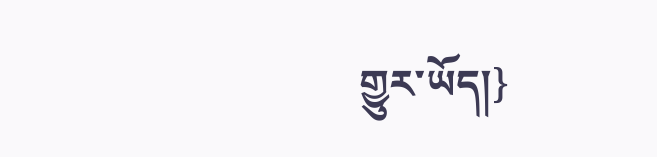གྱུར་ཡོད།}